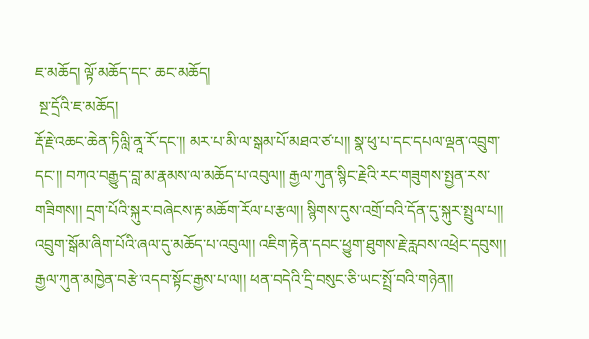ཇ་མཆོད། ལྟོ་མཆོད་དང་ ཆང་མཆོད།
 སྔ་དྲོའི་ཇ་མཆོད།
རྡོ་རྗེ་འཆང་ཆེན་ཏིལླི་ནཱ་རོ་དང་།། མར་པ་མི་ལ་སྒམ་པོ་མཐའ་ཙ་པ།། སྣ་ཕུ་པ་དང་དཔལ་ལྡན་འབྲུག་དང་།། བཀའ་བརྒྱུད་བླ་མ་རྣམས་ལ་མཆོད་པ་འབུལ།། རྒྱལ་ཀུན་སྙིང་རྗེའི་རང་གཟུགས་སྤྱན་རས་གཟིགས།། དྲག་པོའི་སྐུར་བཞེངས་རྟ་མཆོག་རོལ་པ་རྩལ།། སྙིགས་དུས་འགྲོ་བའི་དོན་དུ་སྐུར་སྤྲུལ་པ།། འབྲུག་སྒོམ་ཞིག་པོའི་ཞལ་དུ་མཆོད་པ་འབུལ།། འཇིག་རྟེན་དབང་ཕྱུག་ཐུགས་རྗེ་རླབས་འཕྲེང་དབུས།། རྒྱལ་ཀུན་མཁྱེན་བརྩེ་འདབ་སྟོང་རྒྱས་པ་ལ།། ཕན་བདེའི་དྲི་བསུང་ཅི་ཡང་སྤྲོ་བའི་གཉེན།།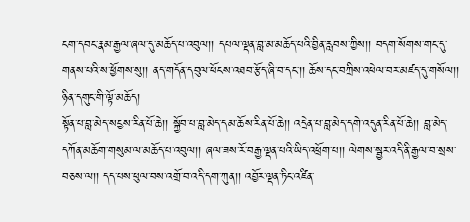ངག་དབང་རྣམ་རྒྱལ་ཞལ་དུ་མཆོད་པ་འབུལ།། དཔལ་ལྡན་བླ་མ་མཆོད་པའི་བྱིན་རླབས་ཀྱིས།། བདག་སོགས་གང་དུ་གནས་པའི་ས་ཕྱོགས་སུ།། ནད་གདོན་དབུལ་ཕོངས་འཐབ་རྩོད་ཞི་བ་དང་།། ཆོས་དང་བཀྲིས་འཕེལ་བར་མཛད་དུ་གསོལ།།
ཉིན་དགུང་གི་ལྟོ་མཆོད།
སྟོན་པ་བླ་མེད་སངྱས་རིན་པོ་ཆེ།། སྐྱོབ་པ་བླ་མེད་དམ་ཆོས་རིན་པོ་ཆེ།། འདྲེན་པ་བླ་མེད་དགེ་འདུན་རིན་པོ་ཆེ།། བླ་མེད་དཀོན་མཆོག་གསུམ་ལ་མཆོད་པ་འབུལ།། ཞལ་ཟས་རོ་བརྒྱ་ལྡན་པའི་ཡིད་འཕྲོག་པ།། ལེགས་སྦྱར་འདི་ནི་རྒྱལ་བ་སྲས་བཅས་ལ།། དད་པས་ཕུལ་བས་འགྲོ་བ་འདི་དག་ཀུན།། འབྱོར་ལྡན་ཏིང་འཛིན་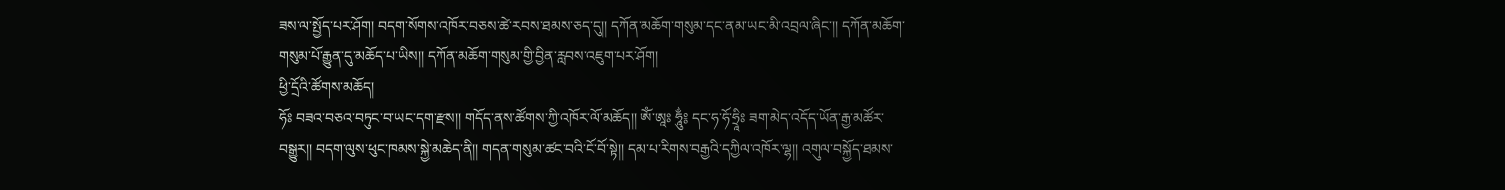ཟས་ལ་སྤྱོད་པར་ཤོག། བདག་སོགས་འཁོར་བཅས་ཚེ་རབས་ཐམས་ཅད་དུ།། དཀོན་མཆོག་གསུམ་དང་ནམ་ཡང་མི་འབྲལ་ཞིང་།། དཀོན་མཆོག་གསུམ་པོ་རྒྱུན་དུ་མཆོད་པ་ཡིས།། དཀོན་མཆོག་གསུམ་གྱི་བྱིན་རླབས་འཇུག་པར་ཤོག།
ཕྱི་དྲོའི་ཚོགས་མཆོད།
ཧོཿ བཟའ་བཅའ་བཏུང་བ་ཡང་དག་རྫས།། གདོད་ནས་ཚོགས་ཀྱི་འཁོར་ལོ་མཆོད།། ༀ་ཨཱཿ ཧཱུྂ༔ དང་ཧ་ཧོ་ཧྲཱིཿ ཟག་མེད་འདོད་ཡོན་རྒྱ་མཚོར་བསྒྱུར།། བདག་ལུས་ཕུང་ཁམས་སྐྱེ་མཆེད་ནི།། གདན་གསུམ་ཚང་བའི་ངོ་བོ་སྟེ།། དམ་པ་རིགས་བརྒྱའི་དཀྱིལ་འཁོར་ལྷ།། འགུལ་བསྐྱོད་ཐམས་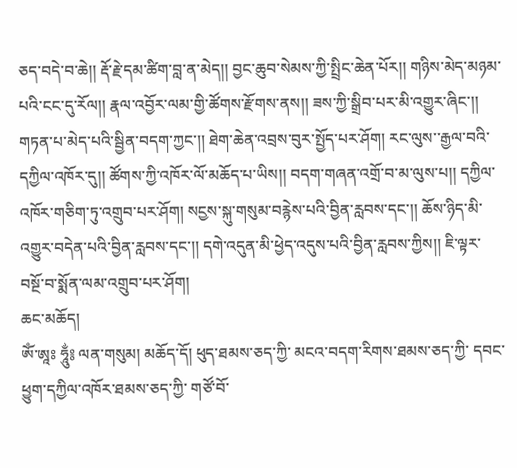ཅད་བདེ་བ་ཆེ།། རྡོ་རྗེ་དམ་ཚིག་བླ་ན་མེད།། བྱང་ཆུབ་སེམས་ཀྱི་སྤྲིང་ཆེན་པོར།། གཉིས་མེད་མཉམ་པའི་ངང་དུ་རོལ།། རྣལ་འབྱོར་ལམ་གྱི་ཚོགས་རྫོགས་ནས།། ཟས་ཀྱི་སྒྲིབ་པར་མི་འགྱུར་ཞིང་།། གཏན་པ་མེད་པའི་སྦྱིན་བདག་ཀྱང་།། ཐེག་ཆེན་འབྲས་བུར་སྤྱོད་པར་ཤོག། རང་ལུས་་རྒྱལ་བའི་དཀྱིལ་འཁོར་དུ།། ཚོགས་ཀྱི་འཁོར་ལོ་མཆོད་པ་ཡིས།། བདག་གཞན་འགྲོ་བ་མ་ལུས་པ།། དཀྱིལ་འཁོར་གཅིག་ཏུ་འགྲུབ་པར་ཤོག། སངྱས་སྐུ་གསུམ་བརྙེས་པའི་བྱིན་རླབས་དང་།། ཆོས་ཉིད་མི་འགྱུར་བདེན་པའི་བྱིན་རླབས་དང་།། དགེ་འདུན་མི་ཕྱེད་འདུས་པའི་བྱིན་རླབས་ཀྱིས།། ཇི་ལྟར་བསྔོ་བ་སྨོན་ལམ་འགྲུབ་པར་ཤོག།
ཆང་མཆོད།
ༀ་ཨཱཿ ཧཱུྂ༔ ལན་གསུམ། མཆོད་དོ། ཕུད་ཐམས་ཅད་ཀྱི་ མངའ་བདག་རིགས་ཐམས་ཅད་ཀྱི་ དབང་ཕྱུག་དཀྱིལ་འཁོར་ཐམས་ཅད་ཀྱི་ གཙོ་བོ་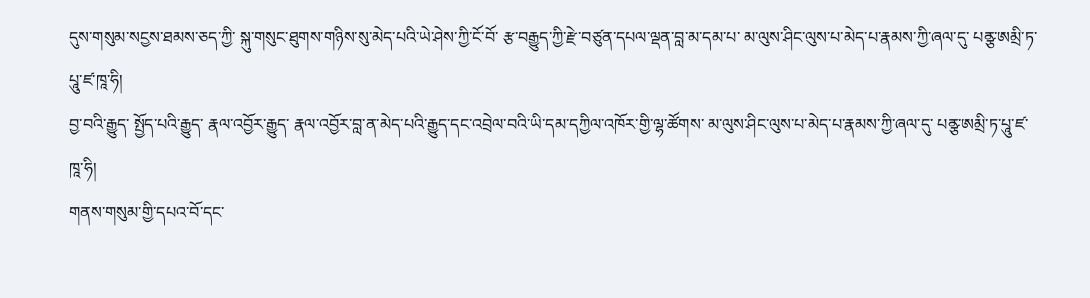དུས་གསུམ་སངྱས་ཐམས་ཅད་ཀྱི་ སྐུ་གསུང་ཐུགས་གཉིས་སུ་མེད་པའི་ཡེ་ཤེས་ཀྱི་ངོ་བོ་ རྩ་བརྒྱུད་ཀྱི་རྫེ་བཙུན་དཔལ་ལྡན་བླ་མ་དམ་པ་ མ་ལུས་ཤིང་ལུས་པ་མེད་པ་རྣམས་ཀྱི་ཞལ་དུ་ པནྩ་ཨམྲི་ཏ་པཱུ་ཛ་ཁཱ་ཧི།
བྱ་བའི་རྒྱུད་ སྤྱོད་པའི་རྒྱུད་ རྣལ་འབྱོར་རྒྱུད་ རྣལ་འབྱོར་བླ་ན་མེད་པའི་རྒྱུད་དང་འབྲེལ་བའི་ཡི་དམ་དཀྱིལ་འཁོར་གྱི་ལྷ་ཚོགས་ མ་ལུས་ཤིང་ལུས་པ་མེད་པ་རྣམས་ཀྱི་ཞལ་དུ་ པནྩ་ཨམྲི་ཏ་པཱུ་ཛ་ཁཱ་ཧི།
གནས་གསུམ་གྱི་དཔའ་བོ་དང་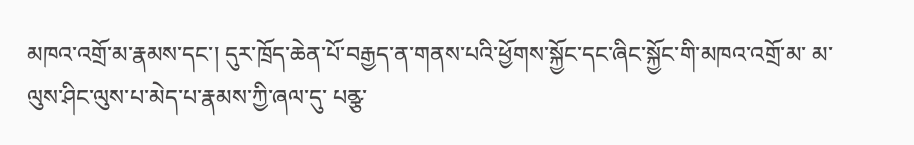མཁའ་འགྲོ་མ་རྣམས་དང་། དུར་ཁྲོད་ཆེན་པོ་བརྒྱད་ན་གནས་པའི་ཕྱོགས་སྐྱོང་དང་ཞིང་སྐྱོང་གི་མཁའ་འགྲོ་མ་ མ་ལུས་ཤིང་ལུས་པ་མེད་པ་རྣམས་ཀྱི་ཞལ་དུ་ པནྩ་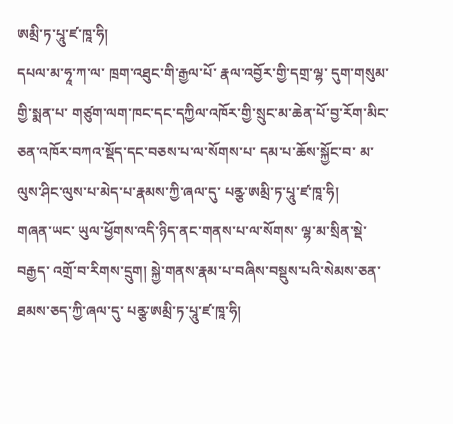ཨམྲི་ཏ་པཱུ་ཛ་ཁཱ་ཧི།
དཔལ་མ་ཧཱ་ཀ་ལ་ ཁྲག་འཐུང་གི་རྒྱལ་པོ་ རྣལ་འབྱོར་གྱི་དགྲ་ལྷ་ དུག་གསུམ་གྱི་སྨན་པ་ གཙུག་ལག་ཁང་དང་དཀྱིལ་འཁོར་གྱི་སྲུང་མ་ཆེན་པོ་བྱ་རོག་མིང་ཅན་འཁོར་བཀའ་སྡོད་དང་བཅས་པ་ལ་སོགས་པ་ དམ་པ་ཆོས་སྐྱོང་བ་ མ་ལུས་ཤིང་ལུས་པ་མེད་པ་རྣམས་ཀྱི་ཞལ་དུ་ པནྩ་ཨམྲི་ཏ་པཱུ་ཛ་ཁཱ་ཧི།
གཞན་ཡང་ ཡུལ་ཕྱོགས་འདི་ཉིད་ནང་གནས་པ་ལ་སོགས་ ལྷ་མ་སྲིན་སྡེ་བརྒྱད་ འགྲོ་བ་རིགས་དྲུག། སྐྱེ་གནས་རྣམ་པ་བཞིས་བསྡུས་པའི་སེམས་ཅན་ཐམས་ཅད་ཀྱི་ཞལ་དུ་ པནྩ་ཨམྲི་ཏ་པཱུ་ཛ་ཁཱ་ཧི།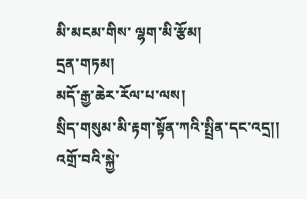མི་མངམ་གིས་ ལྷག་མི་རྩོམ།
དྲན་གཏམ།
མདོ་རྒྱ་ཆེར་རོལ་པ་ལས།
སྲིད་གསུམ་མི་རྟག་སྟོན་ཀའི་སྤྲིན་དང་འདྲ།།
འགྲོ་བའི་སྐྱེ་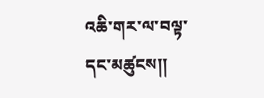འཆི་གར་ལ་བལྟ་དང་མཚུངས།།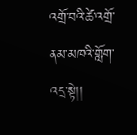འགྲོ་བའི་ཚེ་འགྲོ་ནམ་མཁའི་གློག་འདྲ་སྟེ།།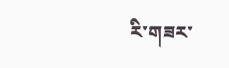རི་གཟར་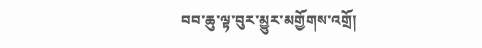བབ་ཆུ་ལྟ་བུར་མྱུར་མགྱོགས་འགྲོ།